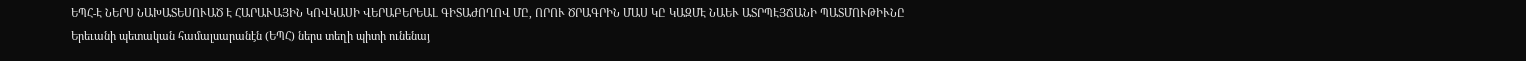ԵՊՀ-Է ՆԵՐՍ ՆԱԽԱՏԵՍՈՒԱԾ Է ՀԱՐԱՒԱՅԻՆ ԿՈՎԿԱՍԻ ՎԵՐԱԲԵՐԵԱԼ ԳԻՏԱԺՈՂՈՎ ՄԸ, ՈՐՈՒ ԾՐԱԳՐԻՆ ՄԱՍ ԿԸ ԿԱԶՄԷ ՆԱԵՒ ԱՏՐՊԷՅՃԱՆԻ ՊԱՏՄՈՒԹԻՒՆԸ
Երեւանի պետական համալսարանէն (ԵՊՀ) ներս տեղի պիտի ունենայ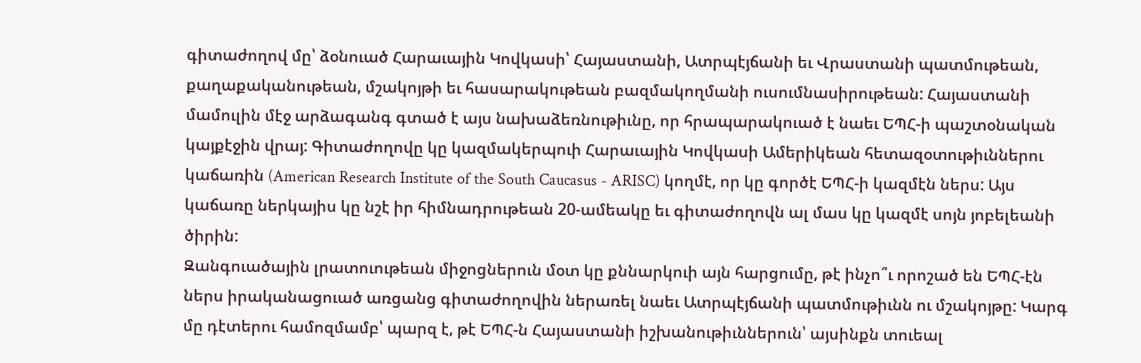գիտաժողով մը՝ ձօնուած Հարաւային Կովկասի՝ Հայաստանի, Ատրպէյճանի եւ Վրաստանի պատմութեան, քաղաքականութեան, մշակոյթի եւ հասարակութեան բազմակողմանի ուսումնասիրութեան: Հայաստանի մամուլին մէջ արձագանգ գտած է այս նախաձեռնութիւնը, որ հրապարակուած է նաեւ ԵՊՀ-ի պաշտօնական կայքէջին վրայ: Գիտաժողովը կը կազմակերպուի Հարաւային Կովկասի Ամերիկեան հետազօտութիւններու կաճառին (American Research Institute of the South Caucasus - ARISC) կողմէ, որ կը գործէ ԵՊՀ-ի կազմէն ներս: Այս կաճառը ներկայիս կը նշէ իր հիմնադրութեան 20-ամեակը եւ գիտաժողովն ալ մաս կը կազմէ սոյն յոբելեանի ծիրին:
Զանգուածային լրատուութեան միջոցներուն մօտ կը քննարկուի այն հարցումը, թէ ինչո՞ւ որոշած են ԵՊՀ-էն ներս իրականացուած առցանց գիտաժողովին ներառել նաեւ Ատրպէյճանի պատմութիւնն ու մշակոյթը: Կարգ մը դէտերու համոզմամբ՝ պարզ է, թէ ԵՊՀ-ն Հայաստանի իշխանութիւններուն՝ այսինքն տուեալ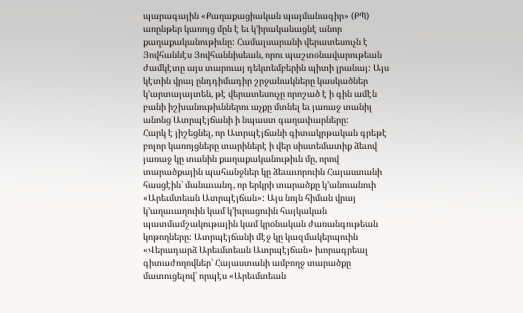պարագային «Քաղաքացիական պայմանագիր» (ՔՊ) առընթեր կառոյց մըն է եւ կ՚իրականացնէ անոր քաղաքականութիւնը: Համալսարանի վերատեսուչն է Յովհաննէս Յովհաննիսեան, որու պաշտօնավարութեան ժամկէտը այս տարուայ դեկտեմբերին պիտի լրանայ: Այս կէտին վրայ ընդդիմադիր շրջանակները կասկածներ կ՚արտայայտեն, թէ վերատեսուչը որոշած է ի գին ամէն բանի իշխանութիւններու աչքը մտնել եւ յառաջ տանիլ անոնց Ատրպէյճանի ի նպաստ գաղափարները:
Հարկ է յիշեցնել, որ Ատրպէյճանի գիտակրթական գրեթէ բոլոր կառոյցները տարիներէ ի վեր սիստեմատիք ձեւով յառաջ կը տանին քաղաքականութիւն մը, որով տարածքային պահանջներ կը ձեւաւորուին Հայաստանի հասցէին՝ մանաւանդ, որ երկրի տարածքը կ՚անուանուի «Արեւմտեան Ատրպէյճան»: Այս նոյն հիման վրայ կ՚աղաւաղուին կամ կ՚իւրացուին հայկական պատմամշակութային կամ կրօնական ժառանգութեան կոթողները: Ատրպէյճանի մէջ կը կազմակերպուին «Վերադարձ Արեւմտեան Ատրպէյճան» խորագրեալ գիտաժողովներ՝ Հայաստանի ամբողջ տարածքը մատուցելով՝ որպէս «Արեւմտեան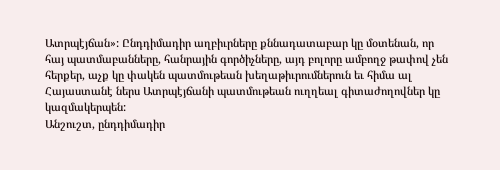Ատրպէյճան»: Ընդդիմադիր աղբիւրները քննադատաբար կը մօտենան, որ հայ պատմաբանները, հանրային գործիչները, այդ բոլորը ամբողջ թափով չեն հերքեր, աչք կը փակեն պատմութեան խեղաթիւրումներուն եւ հիմա ալ Հայաստանէ ներս Ատրպէյճանի պատմութեան ուղղեալ գիտաժողովներ կը կազմակերպեն:
Անշուշտ, ընդդիմադիր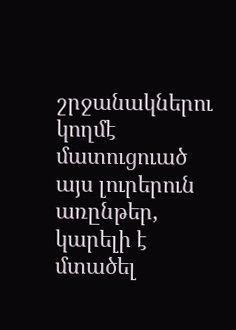շրջանակներու կողմէ մատուցուած այս լուրերուն առընթեր, կարելի է մտածել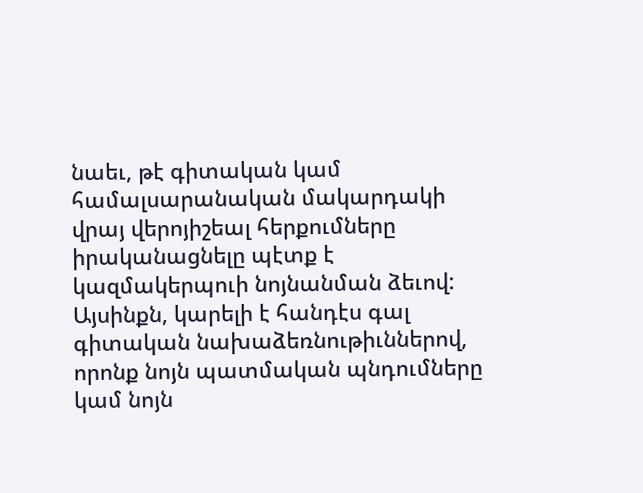նաեւ, թէ գիտական կամ համալսարանական մակարդակի վրայ վերոյիշեալ հերքումները իրականացնելը պէտք է կազմակերպուի նոյնանման ձեւով: Այսինքն, կարելի է հանդէս գալ գիտական նախաձեռնութիւններով, որոնք նոյն պատմական պնդումները կամ նոյն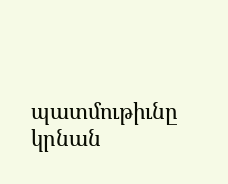պատմութիւնը կրնան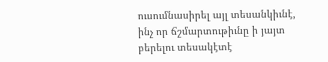ուսումնասիրել այլ տեսանկիւնէ, ինչ որ ճշմարտութիւնը ի յայտ բերելու տեսակէտէ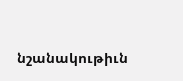նշանակութիւն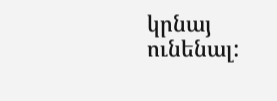կրնայ ունենալ: